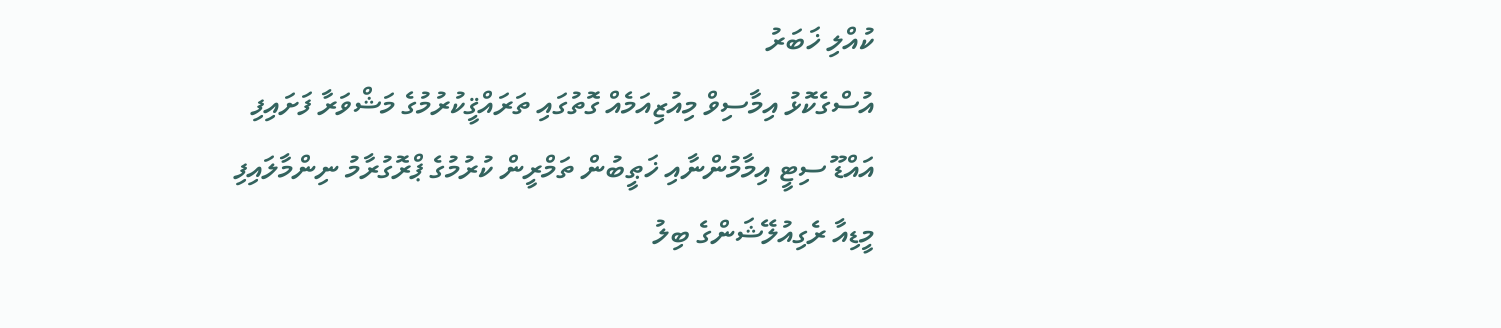ކުއްލި ޚަބަރު
އުސްގެކޮޅު އިމާސިވް މިއުޒިއަމެއް ގޮތުގައި ތަރައްޤީކުރުމުގެ މަޝްވަރާ ފަށައިފި
އައްޑޫ ސިޓީ އިމާމުންނާއި ޚަޠީބުން ތަމްރީން ކުރުމުގެ ޕްރޮގުރާމު ނިންމާލައިފި
މީޑިއާ ރެގިއުލޭޝަންގެ ބިލު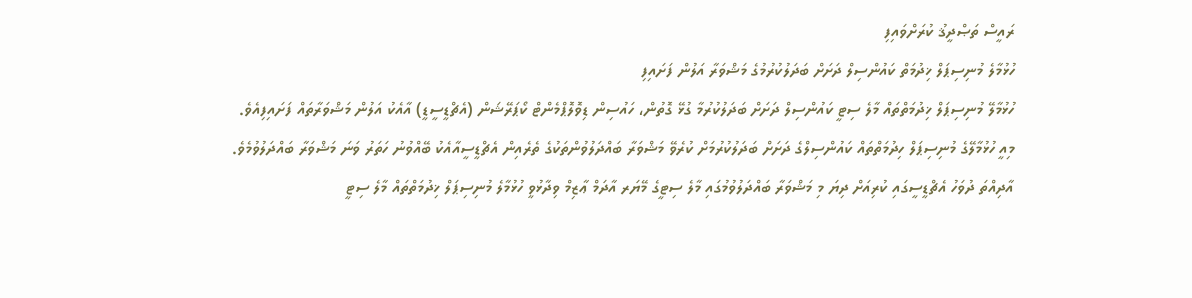ރައީސް ތަޞްދީޤު ކުރަށްވައިފި
ހުޅުމާލެ މުނިސިޕަލް ޚިދުމަތް ކައުންސިލް ދަށަށް ބަދަލުކުރުމުގެ މަޝްވަރާ އަލުން ފަށައިފި
ހުޅުމާލޭ މުނިސިޕަލް ޚިދުމަތްތައް މާލެ ސިޓީ ކައުންސިލް ދަށަށް ބަދަލުކުރުމާ ގުޅޭ ގޮތުން، ހައުސިން ޑިވޮލޮޕްމެންޓް ކޯޕަރޭޝަން (އެޗްޑީސީޑީ) އާއެކު އަލުން މަޝްވަރާތައް ފަށައިފިއެވެ.
މިއީ ހުޅުމާލޭގެ މުނިސިޕަލް ހިދުމަތްތައް ކައުންސިލްގެ ދަށަށް ބަދަލުކުރުމަށް ކުރެވޭ މަޝްވަރާ ބައްދަލުވުންތަކުގެ ތެރެއިން އެޗްޑީސީއާއެކު ބޭއްވުނު ހަތަރު ވަނަ މަޝްވަރާ ބައްދަލުވުމެވެ.
އާދިއްތަ ދުވަހު އެޗްޑީސީގައި ކުރިއަށް ދިޔަ މި މަޝްވަރާ ބައްދަލުވުމުގައި މާލެ ސިޓީގެ މޭޔަރ އާދަމް ޢާޒިމް ވިދާޅުވީ ހުޅުމާލެ މުނިސިޕަލް ޚިދުމަތްތައް މާލެ ސިޓީ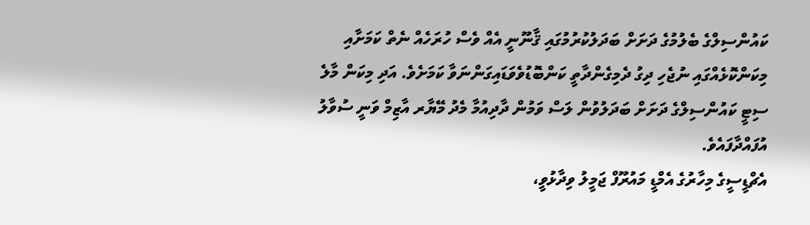ކައުންސިލްގެ ބެލުމުގެ ދަށަށް ބަދަލުކުރުމުގައި ޤާނޫނީ އެއް ވެސް ހުރަހެއް ނެތް ކަމަށާއި މިކަންކޮޅެއްގައި ނުޖެހި ދިގު ދެމިގެންދާތީ ކަންބޮޑުވެވަޑައިގަންނަވާ ކަމަށެވެ. އަދި މިކަން މާލެ ސިޓީ ކައުންސިލްގެ ދަށަށް ބަދަލުވުން ލަސް ވަމުން ދާދިއުމާ މެދު މޭޔާރ އާޒިމް ވަނީ ސުވާލު އުފައްދާފައެވެ.
އެޗްޑީސީގެ މިހާރުގެ އެމްޑީ މައުރޫފް ޖަމީލު ވިދާޅުވީ،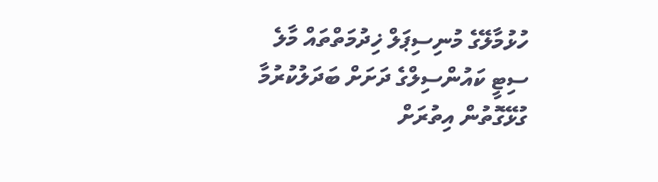ހުޅުމާލޭގެ މުނިސިޕަލް ޚިދުމަތްތައް މާލެ ސިޓީ ކައުންސިލްގެ ދަށަށް ބަދަލުކުރުމާ ގުޅޭގޮތުން އިތުރަށް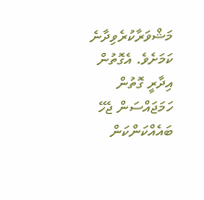މަޝްވަރާކުރެވިދާނެ ކަމަށެވެ. އެގޮތުން އިދާރީ ގޮތުން ހަމަޖައްސަން ޖެހޭ ބައެއްކަންކަން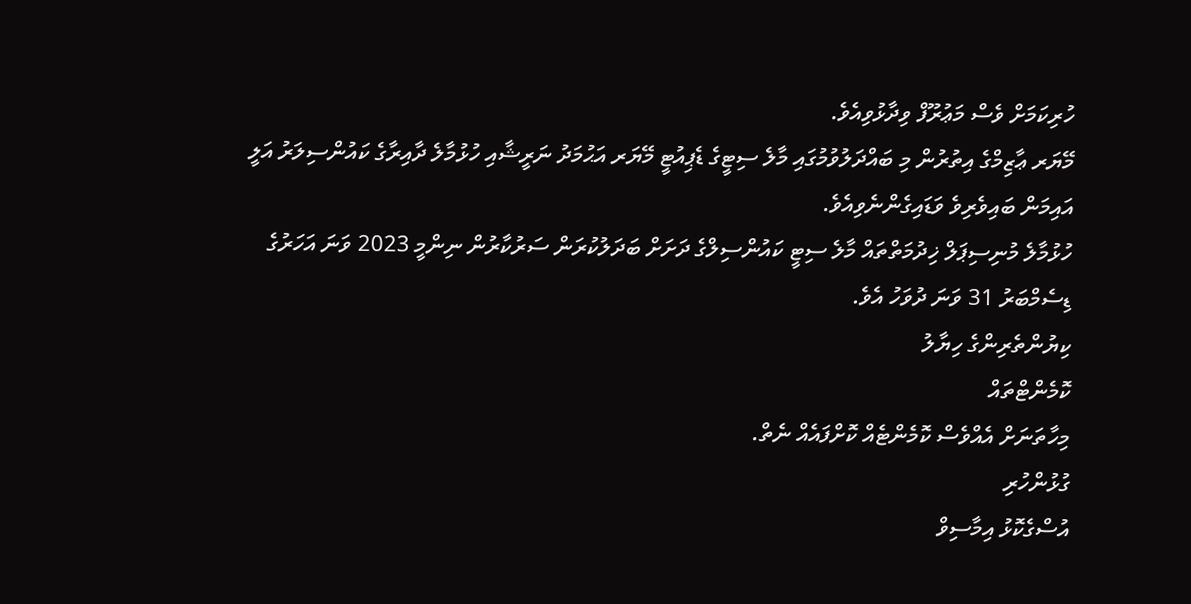ހުރިކަމަށް ވެސް މަޢުރޫފް ވިދާޅުވިއެވެ.
މޭޔަރ ޢާޒިމްގެ އިތުރުން މި ބައްދަލުވުމުގައި މާލެ ސިޓީގެ ޑެޕިއުޓީ މޭޔަރ އަޙުމަދު ނަރީޝާއި ހުޅުމާލެ ދާއިރާގެ ކައުންސިލަރު އަލީ އައިމަން ބައިވެރިވެ ވަޑައިގެންނެވިއެވެ.
ހުޅުމާލެ މުނިސިޕަލް ޚިދުމަތްތައް މާލެ ސިޓީ ކައުންސިލްގެ ދަށަށް ބަދަލުކުރަން ސަރުކާރުން ނިންމީ 2023 ވަނަ އަހަރުގެ ޑިސެމްބަރު 31 ވަނަ ދުވަހު އެވެ.
ކިޔުންތެރިންގެ ހިޔާލު
ކޮމެންޓްތައް
މިހާތަނަށް އެއްވެސް ކޮމެންޓެއް ކޮށްފައެއް ނެތް.
ގުޅުންހުރި
އުސްގެކޮޅު އިމާސިވް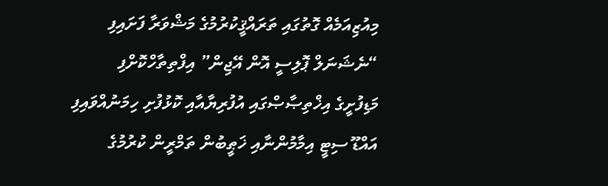މިއުޒިއަމެއް ގޮތުގައި ތަރައްޤީކުރުމުގެ މަޝްވަރާ ފަށައިފި
“ނެޝަނަލް ޕޮލިސީ އޮން އޭޖިން” އިފްތިތާހްކޮށްފި
މަޑިފުށީގެ އިޚްތިޞާޞްގައި އުފުރިޔާއާއި ކޮޅުފުށި ހިމަނުއްވައިފި
އައްޑޫ ސިޓީ އިމާމުންނާއި ޚަޠީބުން ތަމްރީން ކުރުމުގެ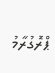ޕްރޮގުރާމު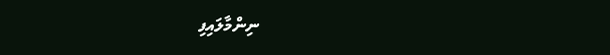ނިންމާލައިފި